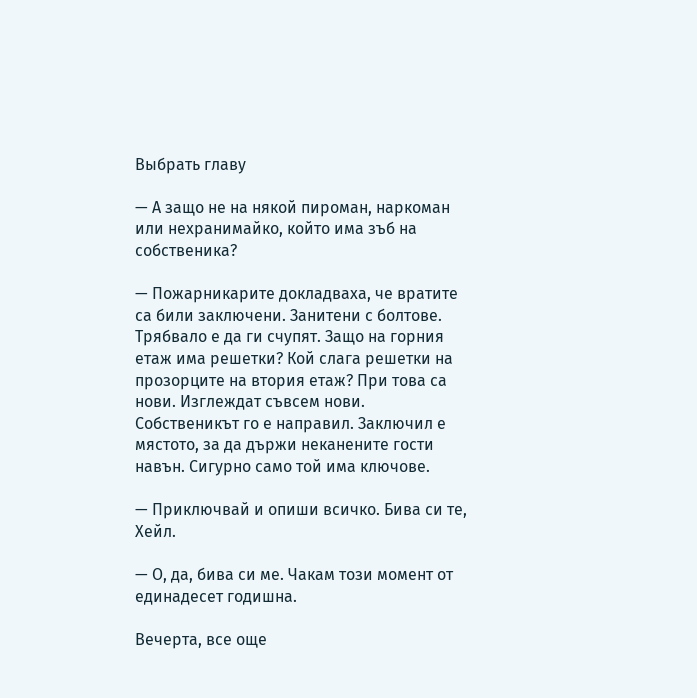Выбрать главу

— А защо не на някой пироман, наркоман или нехранимайко, който има зъб на собственика?

— Пожарникарите докладваха, че вратите са били заключени. Занитени с болтове. Трябвало е да ги счупят. Защо на горния етаж има решетки? Кой слага решетки на прозорците на втория етаж? При това са нови. Изглеждат съвсем нови. Собственикът го е направил. Заключил е мястото, за да държи неканените гости навън. Сигурно само той има ключове.

— Приключвай и опиши всичко. Бива си те, Хейл.

— О, да, бива си ме. Чакам този момент от единадесет годишна.

Вечерта, все още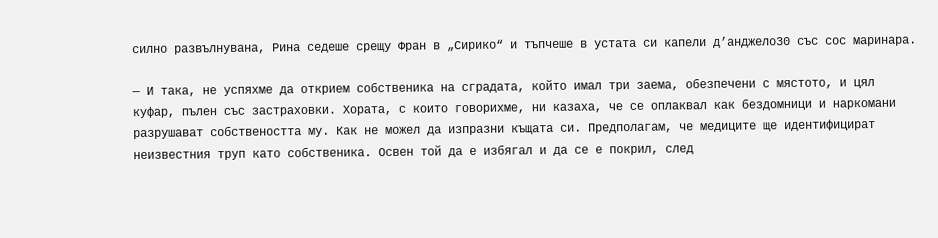силно развълнувана, Рина седеше срещу Фран в „Сирико“ и тъпчеше в устата си капели д’анджело30 със сос маринара.

— И така, не успяхме да открием собственика на сградата, който имал три заема, обезпечени с мястото, и цял куфар, пълен със застраховки. Хората, с които говорихме, ни казаха, че се оплаквал как бездомници и наркомани разрушават собствеността му. Как не можел да изпразни къщата си. Предполагам, че медиците ще идентифицират неизвестния труп като собственика. Освен той да е избягал и да се е покрил, след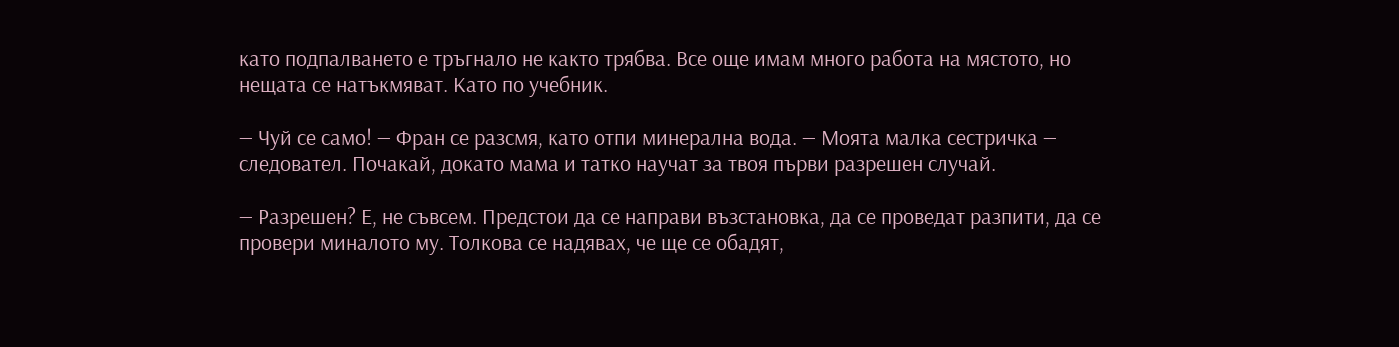като подпалването е тръгнало не както трябва. Все още имам много работа на мястото, но нещата се натъкмяват. Като по учебник.

— Чуй се само! — Фран се разсмя, като отпи минерална вода. — Моята малка сестричка — следовател. Почакай, докато мама и татко научат за твоя първи разрешен случай.

— Разрешен? Е, не съвсем. Предстои да се направи възстановка, да се проведат разпити, да се провери миналото му. Толкова се надявах, че ще се обадят,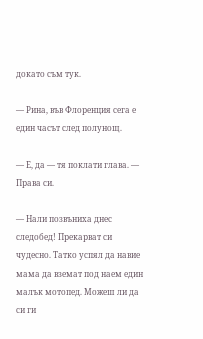докато съм тук.

— Рина, във Флоренция сега е един часът след полунощ.

— Е, да — тя поклати глава. — Права си.

— Нали позвъниха днес следобед! Прекарват си чудесно. Татко успял да навие мама да вземат под наем един малък мотопед. Можеш ли да си ги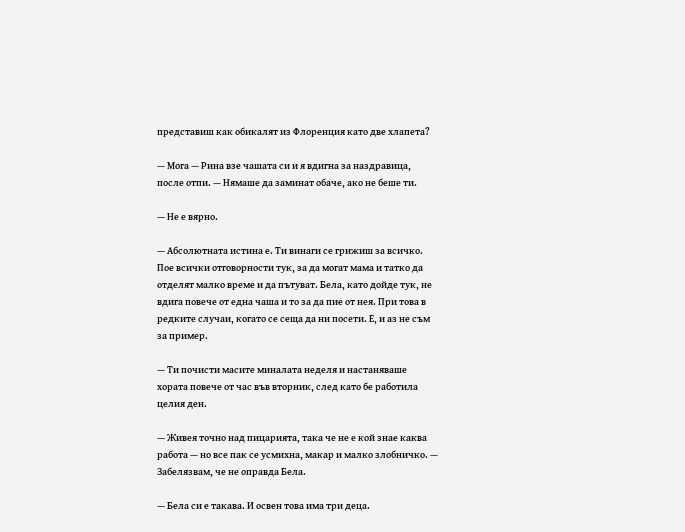представиш как обикалят из Флоренция като две хлапета?

— Мога — Рина взе чашата си и я вдигна за наздравица, после отпи. — Нямаше да заминат обаче, ако не беше ти.

— Не е вярно.

— Абсолютната истина е. Ти винаги се грижиш за всичко. Пое всички отговорности тук, за да могат мама и татко да отделят малко време и да пътуват. Бела, като дойде тук, не вдига повече от една чаша и то за да пие от нея. При това в редките случаи, когато се сеща да ни посети. Е, и аз не съм за пример.

— Ти почисти масите миналата неделя и настаняваше хората повече от час във вторник, след като бе работила целия ден.

— Живея точно над пицарията, така че не е кой знае каква работа — но все пак се усмихна, макар и малко злобничко. — Забелязвам, че не оправда Бела.

— Бела си е такава. И освен това има три деца.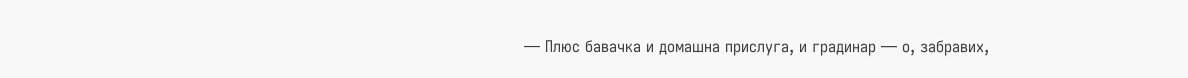— Плюс бавачка и домашна прислуга, и градинар — о, забравих,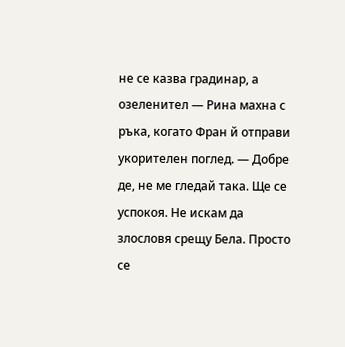не се казва градинар, а озеленител — Рина махна с ръка, когато Фран й отправи укорителен поглед. — Добре де, не ме гледай така. Ще се успокоя. Не искам да злословя срещу Бела. Просто се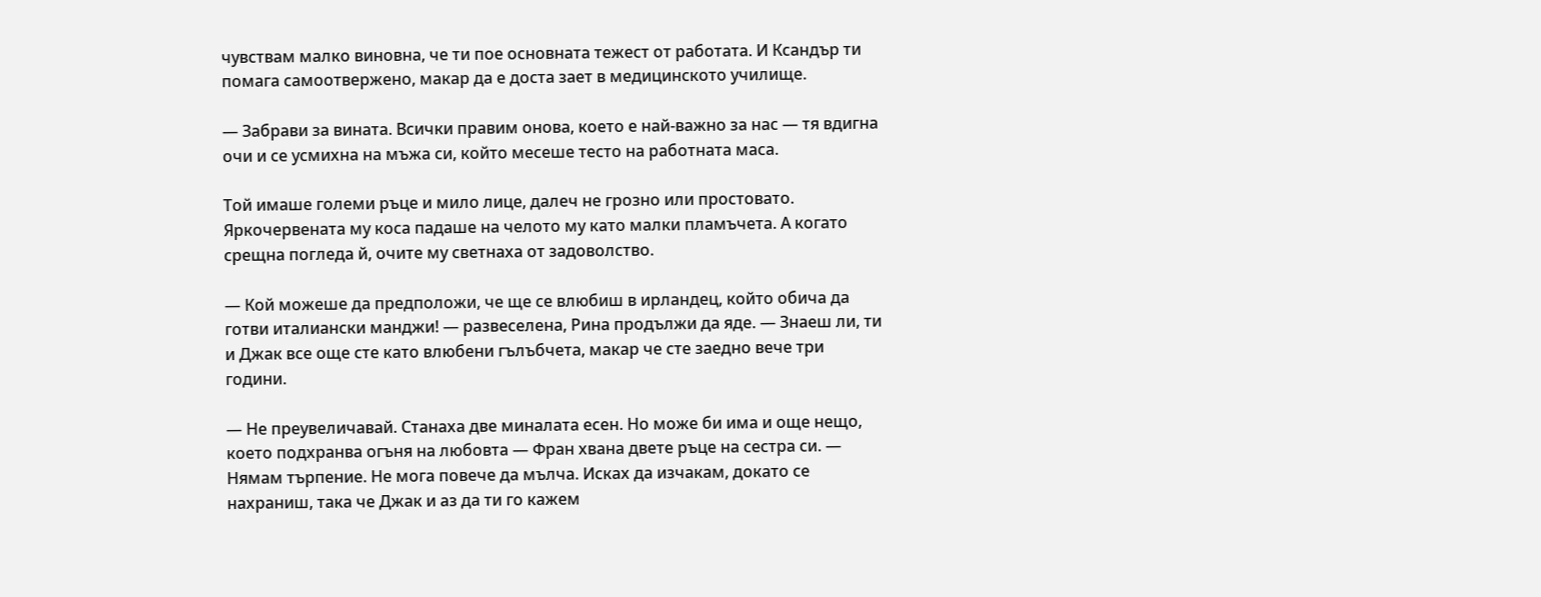чувствам малко виновна, че ти пое основната тежест от работата. И Ксандър ти помага самоотвержено, макар да е доста зает в медицинското училище.

— Забрави за вината. Всички правим онова, което е най-важно за нас — тя вдигна очи и се усмихна на мъжа си, който месеше тесто на работната маса.

Той имаше големи ръце и мило лице, далеч не грозно или простовато. Яркочервената му коса падаше на челото му като малки пламъчета. А когато срещна погледа й, очите му светнаха от задоволство.

— Кой можеше да предположи, че ще се влюбиш в ирландец, който обича да готви италиански манджи! — развеселена, Рина продължи да яде. — Знаеш ли, ти и Джак все още сте като влюбени гълъбчета, макар че сте заедно вече три години.

— Не преувеличавай. Станаха две миналата есен. Но може би има и още нещо, което подхранва огъня на любовта — Фран хвана двете ръце на сестра си. — Нямам търпение. Не мога повече да мълча. Исках да изчакам, докато се нахраниш, така че Джак и аз да ти го кажем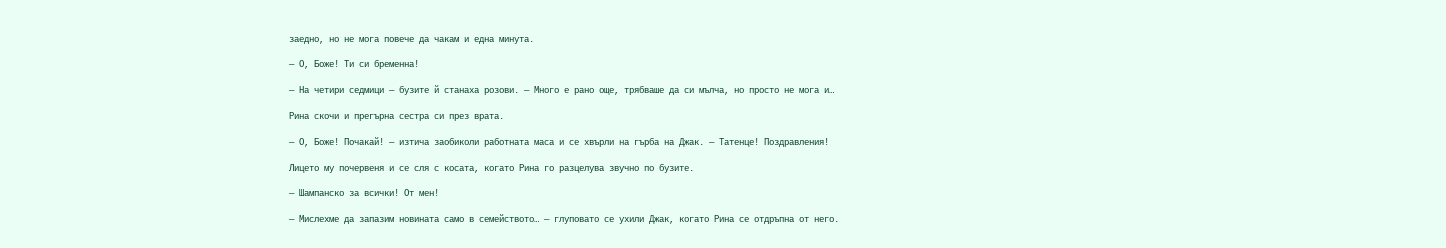заедно, но не мога повече да чакам и една минута.

— О, Боже! Ти си бременна!

— На четири седмици — бузите й станаха розови. — Много е рано още, трябваше да си мълча, но просто не мога и…

Рина скочи и прегърна сестра си през врата.

— О, Боже! Почакай! — изтича заобиколи работната маса и се хвърли на гърба на Джак. — Татенце! Поздравления!

Лицето му почервеня и се сля с косата, когато Рина го разцелува звучно по бузите.

— Шампанско за всички! От мен!

— Мислехме да запазим новината само в семейството… — глуповато се ухили Джак, когато Рина се отдръпна от него.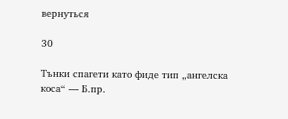вернуться

30

Тънки спагети като фиде тип „ангелска коса“ — Б.пр.